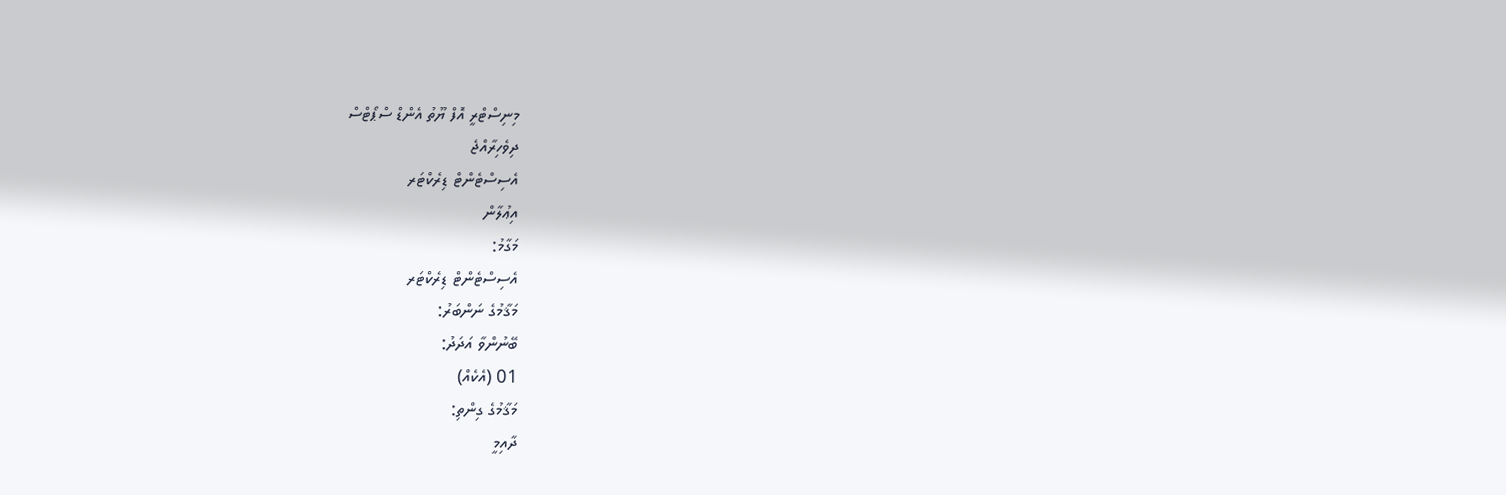މިނިސްޓްރީ އޮފް ޔޫތު އެންޑް ސްޕޯޓްސް
ދިވެހިރާއްޖެ
އެސިސްޓެންޓް ޑިރެކްޓަރ
އިޢުލާން
މަގާމު:
އެސިސްޓެންޓް ޑިރެކްޓަރ
މަޤާމުގެ ނަންބަރު:
ބޭނުންވާ އަދަދު:
01 (އެކެއް)
މަޤާމުގެ ގިންތި:
ދާއިމީ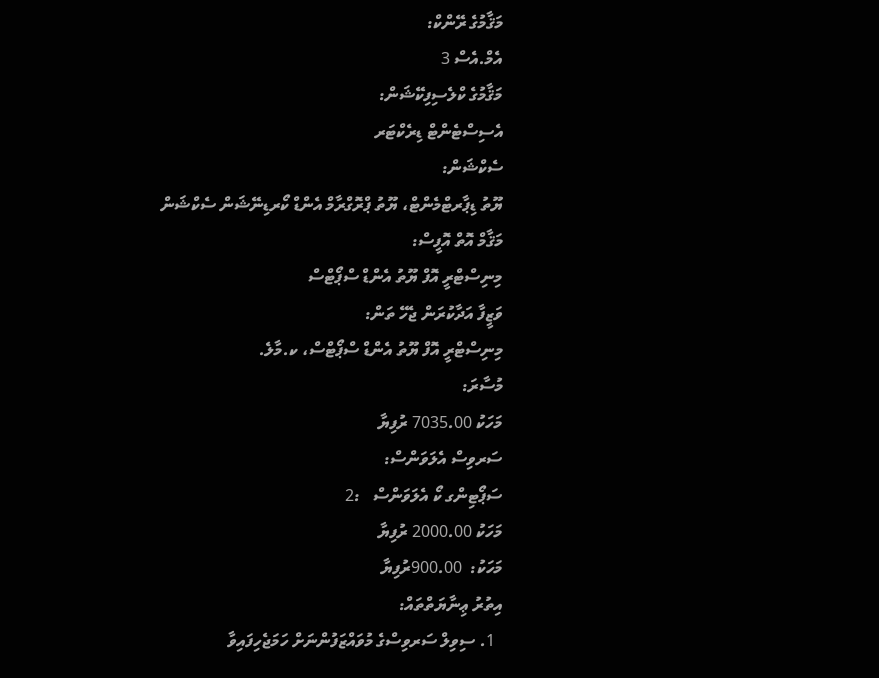މަޤާމުގެ ރޭންކް:
އެމް.އެސް 3
މަޤާމުގެ ކްލެސިފިކޭޝަން:
އެސިސްޓެންޓް ޑިރެކްޓަރ
ސެކްޝަން:
ޔޫތު ޑިޕާރޓްމެންޓް، ޔޫތު ޕްރޮގްރާމް އެންޑް ކޯރޑިނޭޝަން ސެކްޝަން
މަޤާމް އޮތް އޮފީސް:
މިނިސްޓްރީ އޮފް ޔޫތު އެންޑް ސްޕޯޓްސް
ވަޒީފާ އަދާކުރަން ޖެހޭ ތަން:
މިނިސްޓްރީ އޮފް ޔޫތު އެންޑް ސްޕޯޓްސް، ކ.މާލެ.
މުސާރަ:
މަހަކު 7035.00 ރުފިޔާ
ސަރވިސް އެލަވަންސް:
ސަޕޯޓިންގ ކޯ އެލަވަންސް   :2
މަހަކު 2000.00 ރުފިޔާ
މަހަކު:  900.00ރުފިޔާ
އިތުރު ޢިނާޔަތްތައް:
  1. ސިވިލް ސަރވިސްގެ މުވައްޒަފުންނަށް ހަމަޖެހިފައިވާ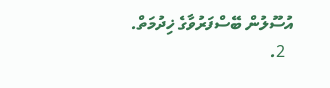އުސޫލުން ބޭސްފަރުވާގެ ޚިދުމަތް.
  2.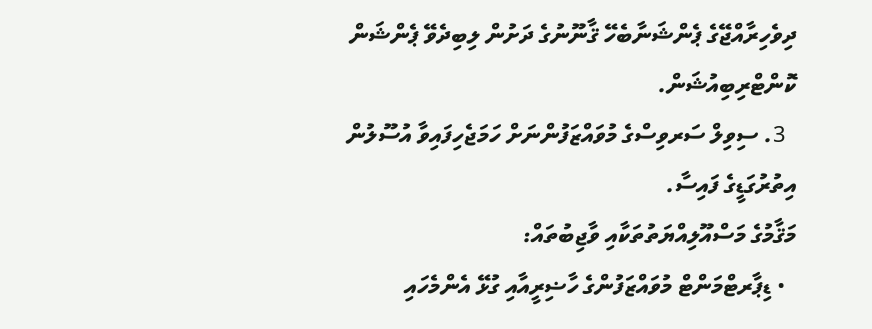ދިވެހިރާއްޖޭގެ ޕެންޝަނާބެހޭ ޤާނޫނުގެ ދަށުން ލިބިދެވޭ ޕެންޝަން ކޮންޓްރިބިއުޝަން.
  3. ސިވިލް ސަރވިސްގެ މުވައްޒަފުންނަށް ހަމަޖެހިފައިވާ އުސޫލުން އިތުރުގަޑީގެ ފައިސާ.
މަޤާމުގެ މަސްއޫލިއްޔަތުތަކާއި ވާޖިބުތައް:
  • ޑިޕާރޓްމަންޓް މުވައްޒަފުންގެ ހާޟިރީއާއި ގުޅޭ އެންމެހައި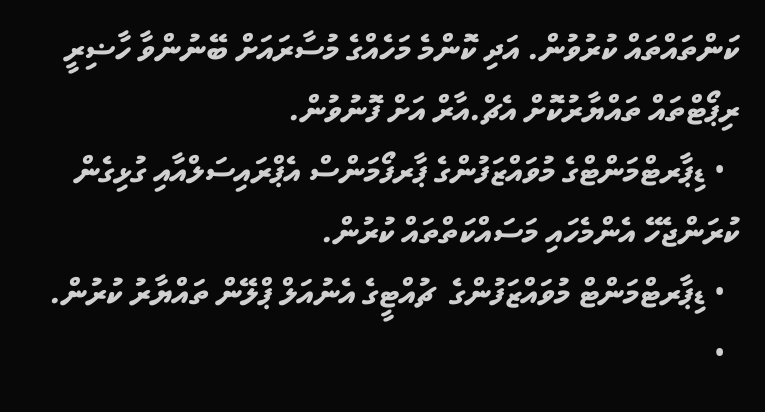ކަންތައްތައް ކުރުވުން. އަދި ކޮންމެ މަހެއްގެ މުސާރައަށް ބޭނުންވާ ހާޟިރީ ރިޕޯޓްތައް ތައްޔާރުކޮށް އެޗް.އާރް އަށް ފޮނުވުން.
  • ޑިޕާރޓްމަންޓްގެ މުވައްޒަފުންގެ ޕާރފޯމަންސް އެޕްރައިސަލްއާއި ގުޅިގެން ކުރަންޖެހޭ އެންމެހައި މަސައްކަތްތައް ކުރުން.
  • ޑިޕާރޓްމަންޓް މުވައްޒަފުންގެ  ޗުއްޓީގެ އެނުއަލް ޕްލޭން ތައްޔާރު ކުރުން.
  •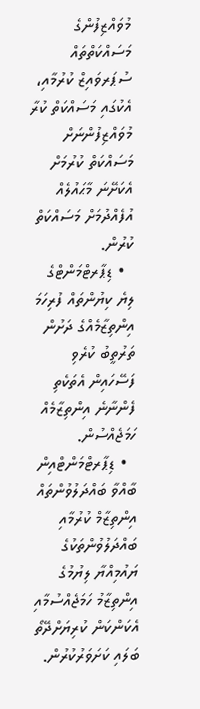މުވައްޒިފުންގެ މަސައްކަތްތައް ސުޕަރވައިޒް ކުރުމާއި، އެކުގައި މަސައްކަތް ކުރާ މުވައްޒިފުންނަށް މަސައްކަތް ކުރުމަށް އެކަށޭނަ މާޙައުލެއް އުފެއްދުމަށް މަސައްކަތް ކުރުން.
  • ޑިޕާރޓްމަންޓްގެ ލިޔެ ކިޔުންތައް ފުރިހަމަ އިންތިޒާމެއްގެ ދަށުން ތަރުތީބު ކުރެވި ފަސޭހައިން އެތަކެތި ފެންނާނެ އިންތިޒާމެއް ހަމަޖެއްސުން.
  • ޑިޕާރޓްމަންޓްއިން ބާއްވާ ބައްދަލުވުންތައް އިންތިޒާމް ކުރުމާއި ބައްދަލުވުންތަކުގެ ޔައުމިއްޔާ ލިޔުމުގެ އިންތިޒާމު ހަމަޖެއްސުމާއި އެކަންކަން ކުރިޔަށްދޭތޯ ބަލައި ކަށަވަރުކުރުން.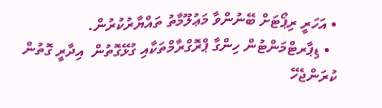• އަހަރީ ރިޕޯޓަށް ބޭނުންވާ މަޢުލޫމާތު ތައްޔާރުކުރުން.
  • ޑިޕާރޓްމަންޓުން ހިންގާ ޕްރޮގްރާމްތަކާއި ގުޅޭގޮތުން  އިދާރީ ގޮތުން ކުރަންޖެހޭ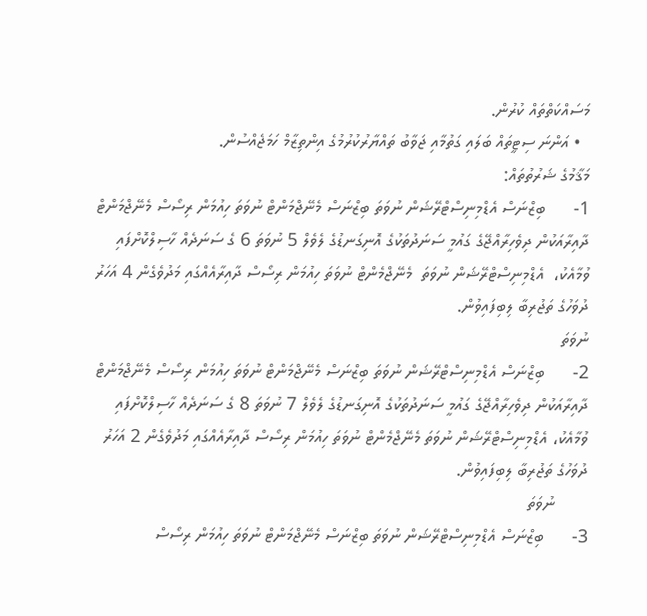މަސައްކަތްތައް ކުރުން.
  • އަންނަ ސިޓީތައް ބަލައި ގަތުމާއި ޖަވާބު ތައްޔާރުކުރުމުގެ އިންތިޒާމް ހަމަޖެއްސުން.
މަޤާމުގެ ޝަރުތުތައް:
1-      ބިޒްނަސް އެޑްމިނިސްޓްރޭޝަން ނުވަތަ ބިޒްނަސް މެނޭޖްމަންޓް ނުވަތަ ހިއުމަން ރިސޯސް މެނޭޖްމަންޓް ދާއިރާއަކުން ދިވެހިރާއްޖޭގެ ގައުމީ ސަނަދުތަކުގެ އޮނިގަނޑުގެ ލެވެލް 5 ނުވަތަ 6 ގެ ސަނަދެއް ހާސިލްކޮށްފައި ވުމާއެކު،  އެޑްމިނިސްޓްރޭޝަން ނުވަތަ  މެނޭޖްމެންޓް ނުވަތަ ހިއުމަން ރިސޯސް ދާއިރާއެއްގައި މަދުވެގެން 4 އަހަރު ދުވަހުގެ ތަޖުރިބާ ލިބިފައިވުން.
ނުވަތަ
2-      ބިޒްނަސް އެޑްމިނިސްޓްރޭޝަން ނުވަތަ ބިޒްނަސް މެނޭޖްމަންޓް ނުވަތަ ހިއުމަން ރިސޯސް މެނޭޖްމަންޓް ދާއިރާއަކުން ދިވެހިރާއްޖޭގެ ގައުމީ ސަނަދުތަކުގެ އޮނިގަނޑުގެ ލެވެލް 7 ނުވަތަ 8 ގެ ސަނަދެއް ހާސިލްކޮށްފައި ވުމާއެކު، އެޑްމިނިސްޓްރޭޝަން ނުވަތަ މެނޭޖްމެންޓް ނުވަތަ ހިއުމަން ރިސޯސް ދާއިރާއެއްގައި މަދުވެގެން 2 އަހަރު ދުވަހުގެ ތަޖުރިބާ ލިބިފައިވުން.
       ނުވަތަ
3-      ބިޒްނަސް އެޑްމިނިސްޓްރޭޝަން ނުވަތަ ބިޒްނަސް މެނޭޖްމަންޓް ނުވަތަ ހިއުމަން ރިސޯސް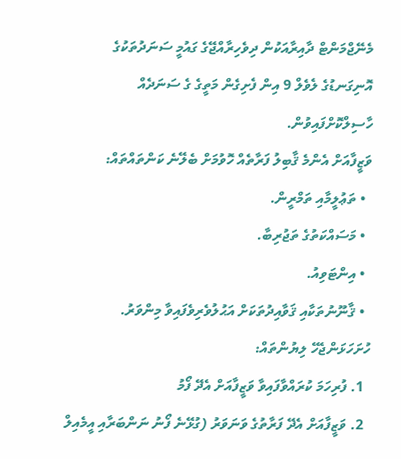މެނޭޖްމަންޓް ދާއިރާއަކުން ދިވެހިރާއްޖޭގެ ގައުމީ ސަނަދުތަކުގެ އޮނިގަނޑުގެ ލެވެލް 9 އިން ފެށިގެން މަތީގެ ގެ ސަނަދެއް ހާސިލްކޮށްފައިވުން.
ވަޒީފާއަށް އެންމެ ޤާބިލު ފަރާތެއް ހޮވުމަށް ބެލޭނެ ކަންތައްތައް:
  • ތަޢުލީމާއި ތަމްރީން.
  • މަސައްކަތުގެ ތަޖުރިބާ.
  • އިންޓަވިއު.
  • ޤާނޫނުތަކާއި ޤަވާއިދުތަކަށް އަޙުލުވެރިވެފައިވާ މިންވަރު.
ހުށަހަޅަންޖެހޭ ލިޔުންތައް:
  1. ފުރިހަމަ ކުރައްވާފައިވާ ވަޒީފާއަށް އެދޭ ފޯމު
  2. ވަޒީފާއަށް އެދޭ ފަރާތުގެ ވަނަވަރު (ގުޅޭނެ ފޯނު ނަންބަރާއި އީމެއިލް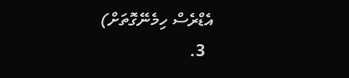އެޑްރެސް ހިމެނޭގޮތަށް)
  3.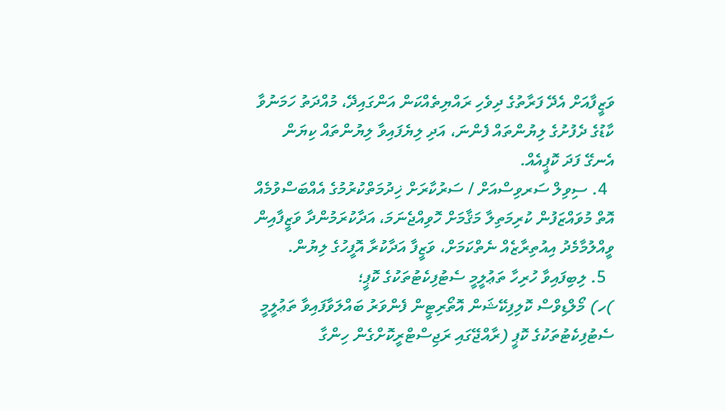ވަޒީފާއަށް އެދޭ ފަރާތުގެ ދިވެހި ރައްޔިތެއްކަން އަންގައިދޭ، މުއްދަތު ހަމަނުވާ ކާޑުގެ ދެފުށުގެ ލިޔުންތައް ފެންނަ، އަދި ލިޔެފައިވާ ލިޔުންތައް ކިޔަން އެނގޭ ފަދަ ކޮޕީއެއް.
  4. ސިވިލް ސަރވިސްއަށް / ސަރުކާރަށް ޚިދުމަތްކުރުމުގެ އެއްބަސްވުމެއް އޮތް މުވައްޒަފުން ކުރިމަތިލާ މަޤާމަށް ހޮވިއްޖެނަމަ، އަދާކުރަމުންދާ ވަޒީފާއިން ވީއްލުމާމެދު އިއުތިރާޒެއް ނެތްކަމަށް، ވަޒީފާ އަދާކުރާ އޮފީހުގެ ލިޔުން.
  5. ލިބިފައިވާ ހުރިހާ ތަޢުލީމީ ސެޓުފިކެޓުތަކުގެ ކޮޕީ؛
)ހ) މޯލްޑިވްސް ކޮލިފިކޭޝަން އޮތޯރިޓީން ފެންވަރު ބައްލަވާފައިވާ ތަޢުލީމީ ސެޓުފިކެޓުތަކުގެ ކޮޕީ (ރާއްޖޭގައި ރަޖިސްޓްރީކޮށްގެން ހިންގާ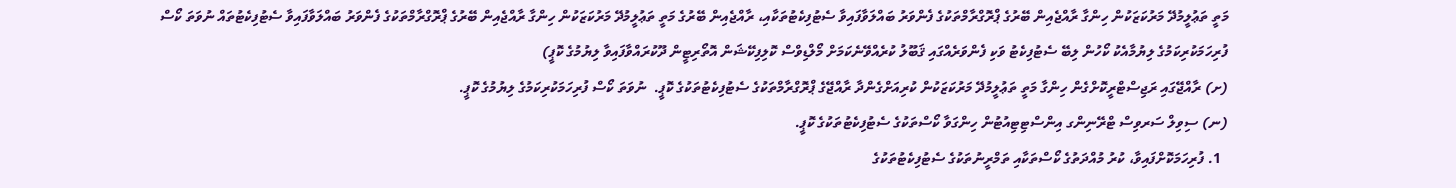މަތީ ތަޢުލީމުދޭ މަރުކަޒަކުން ހިންގާ ރާއްޖެއިން ބޭރުގެ ޕްރޮގްރާމްތަކުގެ ފެންވަރު ބައްލަވާފައިވާ ސެޓުފިކެޓުތަކާއި، ރާއްޖެއިން ބޭރުގެ މަތީ ތަޢުލީމުދޭ މަރުކަޒަކުން ހިންގާ ރާއްޖެއިން ބޭރުގެ ޕްރޮގްރާމްތަކުގެ ފެންވަރު ބައްލަވާފައިވާ ސެޓުފިކެޓުތައް ނުވަތަ ކޯސް ފުރިހަމަކުރިކަމުގެ ލިޔުމާއެކު ކޯހުން ލިބޭ ސެޓުފިކެޓު ވަކި ފެންވަރެއްގައި ޤަބޫލު ކުރެއްވޭނެކަމަށް މޯލްޑިވްސް ކޮލިފިކޭޝަން އޮތޯރިޓީން ދޫކުރައްވާފައިވާ ލިޔުމުގެ ކޮޕީ)
(ށ) ރާއްޖޭގައި ރަޖިސްޓްރީކޮށްގެން ހިންގާ މަތީ ތަޢުލީމުދޭ މަރުކަޒަކުން ކުރިއަށްގެންދާ ރާއްޖޭގެ ޕްރޮގްރާމްތަކުގެ ސެޓުފިކެޓުތަކުގެ ކޮޕީ.  ނުވަތަ ކޯސް ފުރިހަމަކުރިކަމުގެ ލިޔުމުގެ ކޮޕީ.
(ނ) ސިވިލް ސަރވިސް ޓްރޭނިންގ އިންސްޓިޓިއުޓުން ހިންގަވާ ކޯސްތަކުގެ ސެޓުފިކެޓުތަކުގެ ކޮޕީ.
  1. ފުރިހަމަކޮށްފައިވާ، ކުރު މުއްދަތުގެ ކޯސްތަކާއި ތަމްރީނުތަކުގެ ސެޓުފިކެޓުތަކުގެ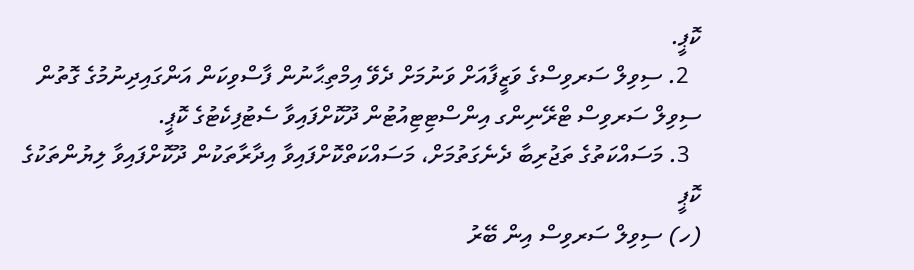ކޮޕީ.
  2. ސިވިލް ސަރވިސްގެ ވަޒީފާއަށް ވަނުމަށް ދެވޭ އިމްތިޙާނުން ފާސްވިކަން އަންގައިދިނުމުގެ ގޮތުން ސިވިލް ސަރވިސް ޓްރޭނިންގ އިންސްޓިޓިއުޓުން ދޫކޮށްފައިވާ ސެޓުފިކެޓުގެ ކޮޕީ.
  3. މަސައްކަތުގެ ތަޖުރިބާ ދެނެގަތުމަށް، މަސައްކަތްކޮށްފައިވާ އިދާރާތަކުން ދޫކޮށްފައިވާ ލިޔުންތަކުގެ ކޮޕީ
(ހ) ސިވިލް ސަރވިސް އިން ބޭރު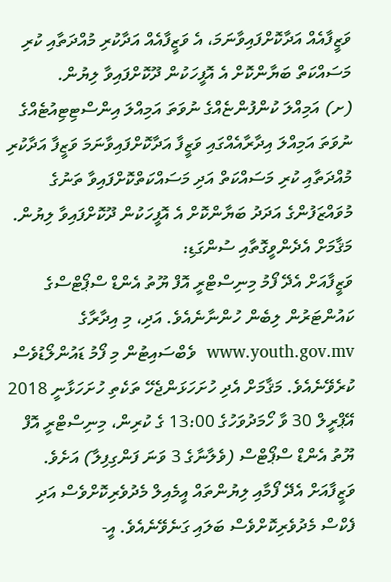ވަޒީފާއެއް އަދާކޮށްފައިވާނަމަ، އެ ވަޒީފާއެއް އަދާކުރި މުއްދަތާއި ކުރި މަސައްކަތް ބަޔާންކޮށް އެ އޮފީހަކުން ދޫކޮށްފައިވާ ލިޔުން.
(ށ) އަމިއްލަ ކުންފުންޏެއްގެ ނުވަތަ އަމިއްލަ އިންސްޓިޓިއުޓެއްގެ ނުވަތަ އަމިއްލަ އިދާރާއެއްގައި ވަޒީފާ އަދާކޮށްފައިވާނަމަ ވަޒީފާ އަދާކުރި މުއްދަތާއި ކުރި މަސައްކަތް އަދި މަސައްކަތްކޮށްފައިވާ ތަނުގެ މުވައްޒަފުންގެ އަދަދު ބަޔާންކޮށް އެ އޮފީހަކުން ދޫކޮށްފައިވާ ލިޔުން.
މަޤާމަށް އެދެންވީގޮތާއި ސުންގަޑި:
ވަޒީފާއަށް އެދޭ ފޯމު މިނިސްޓްރީ އޮފް ޔޫތު އެންޑް ސްޕޯޓްސްގެ ކައުންޓަރުން ލިބެން ހުންނާނެއެވެ. އަދި، މި އިދާރާގެ www.youth.gov.mv  ވެބްސައިޓުން މި ފޯމު ޑައުންލޯޑުވެސް ކުރެވޭނެއެވެ. މަޤާމަށް އެދި ހުށަހަޅަންޖެހޭ ތަކެތި ހުށަހަޅާނީ 2018 އޭޕްރީލް 30 ވާ ހޯމަދުވަހުގެ 13:00 ގެ ކުރިން، މިނިސްޓްރީ އޮފް ޔޫތު އެންޑް ސްޕޯޓްސް (ވެލާނާގެ 3 ވަނަ ފަންގިފިލާ) އަށެވެ. ވަޒީފާއަށް އެދޭ ފޯމާއި ލިޔުންތައް އީމެއިލް މެދުވެރިކޮށްވެސް އަދި ފެކްސް މެދުވެރިކޮށްވެސް ބަލައި ގަނެވޭނެއެވެ. އީ-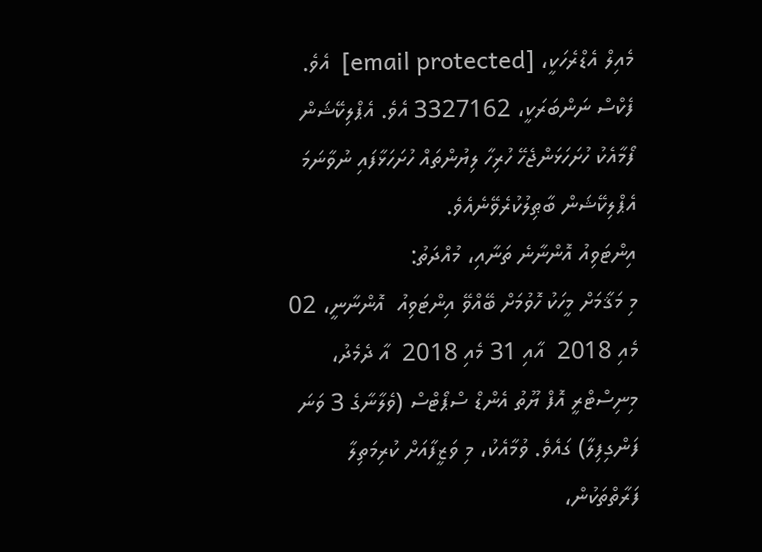މެއިލް އެޑްރެހަކީ، [email protected]  އެވެ. ފެކްސް ނަންބަރަކީ، 3327162 އެވެ. އެޕްލިކޭޝަން ފޯމާއެކު ހުށަހަޅަންޖެހޭ ހުރިހާ ލިޔުންތައް ހުށަހަޅާފައި ނުވާނަމަ އެޕްލިކޭޝަން ބާޠިލުކުރެވޭނެއެވެ.
އިންޓަވިއު އޮންނާނެ ތަނާއި، މުއްދަތު:
މި މަޤާމަށް މީހަކު ހޮވުމަށް ބޭއްވޭ އިންޓަވިއު  އޮންނާނީ، 02 މެއި 2018  އާއި 31 މެއި 2018  އާ ދެމެދު، މިނިސްޓްރީ އޮފް ޔޫތު އެންޑް ސްޕޯޓްސް (ވެލާނާގެ 3 ވަނަ ފަންގިފިލާ) ގައެވެ. ވުމާއެކު، މި ވަޒީފާއަށް ކުރިމަތިލާ ފަރާތްތަކުން،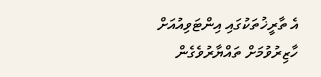އެ ތާރީޚުތަކުގައި އިންޓަވިއުއަށް ހާޒިރުވުމަށް ތައްޔާރުވެގެން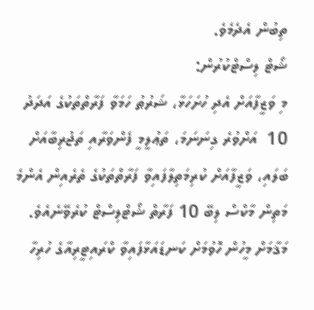ތިބުން އެދެމެވެ.
ޝޯޓް ލިސްޓްކުރުން:
މި ވަޒީފާއަށް އެދި ހުށަހަޅާ، ޝަރުޠު ހަމަވާ ފަރާތްތަކުގެ އަދަދު 10  އަށްވުރެ ގިނަނަމަ، ތަޢުލީމީ ފެންވަރާއި ތަޖުރިބާއަށް ބަލައި، ވަޒީފާއަށް ކުރިމަތިލާފައިވާ ފަރާތްތަކުގެ ތެރެއިން އެންމެ މަތިން މާކްސް ލިބޭ 10 ފަރާތް ޝޯޓްލިސްޓް ކުރެވޭނެއެވެ.
މަޤާމަށް މީހުން ހޮވުމަށް ކަނޑައަޅާފައިވާ ކްރައިޓީރިއާގެ ހުރިހާ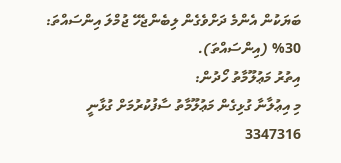ބަޔަކުން އެންމެ ދަށްވެގެން ލިބެންޖެހޭ ޖުމްލަ އިންސައްތަ:
%30 (އިންސައްތަ).
އިތުރު މަޢުލޫމާތު ހޯދުން:
މި އިޢުލާނާ ގުޅިގެން މަޢުލޫމާތު ސާފުކުރުމަށް ގުޅާނީ 3347316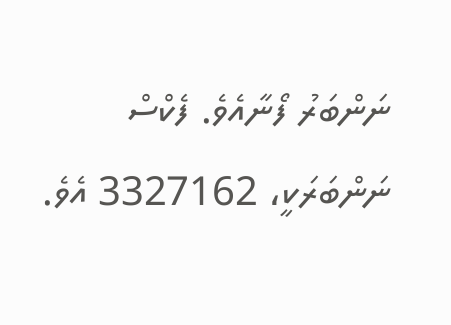ނަންބަރު ފޯނާއެވެ. ފެކްސް ނަންބަރަކީ، 3327162 އެވެ.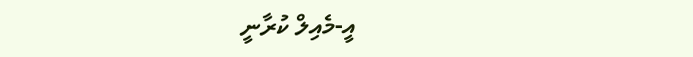އީ-މެއިލް ކުރާނީ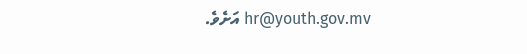hr@youth.gov.mv އަށެވެ.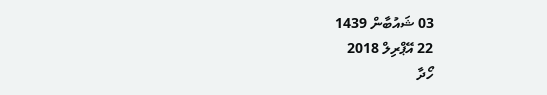03 ޝައުބާން 1439
22 އޭޕްރިލް 2018
ހޯދާ